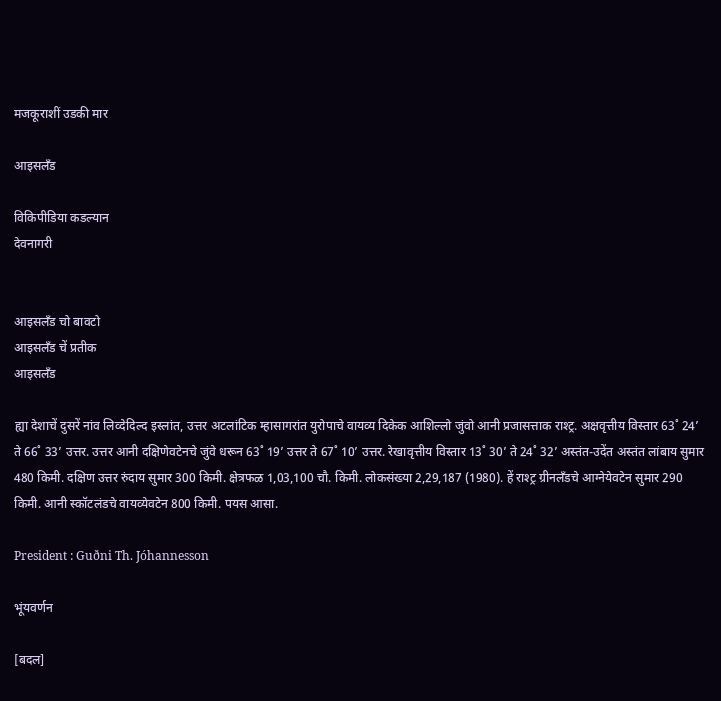मजकूराशीं उडकी मार

आइसलँड

विकिपीडिया कडल्यान
देवनागरी


आइसलँड चो बावटो
आइसलँड चें प्रतीक
आइसलँड

ह्या देशाचें दुसरें नांव लिव्देदिल्द इस्लांत, उत्तर अटलांटिक म्हासागरांत युरोपाचे वायव्य दिकेक आशिल्लो जुंवो आनी प्रजासत्ताक राश्ट्र. अक्षवृत्तीय विस्तार 63˚ 24’ ते 66˚ 33’ उत्तर. उत्तर आनी दक्षिणेवटेनचे जुंवे धरून 63˚ 19’ उत्तर ते 67˚ 10’ उत्तर. रेखावृत्तीय विस्तार 13˚ 30’ ते 24˚ 32’ अस्तंत-उदेंत अस्तंत लांबाय सुमार 480 किमी. दक्षिण उत्तर रुंदाय सुमार 300 किमी. क्षेत्रफळ 1,03,100 चौ. किमी. लोकसंख्या 2,29,187 (1980). हें राश्ट्र ग्रीनलँडचे आग्नेयेवटेन सुमार 290 किमी. आनी स्कॉटलंडचे वायव्येवटेन 800 किमी. पयस आसा.

President : Guðni Th. Jóhannesson

भूंयवर्णन

[बदल]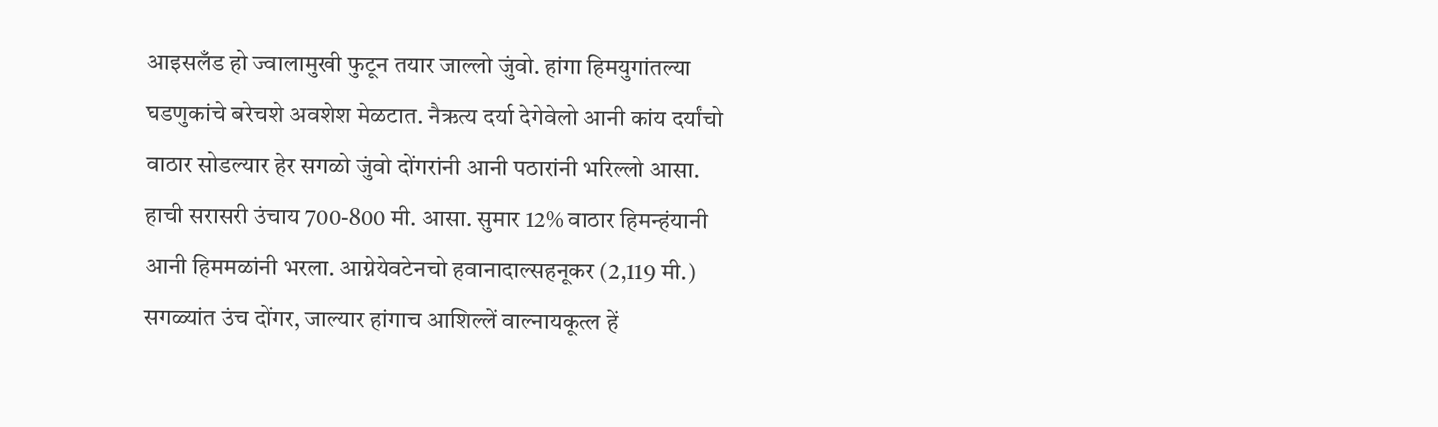आइसलँड हो ज्वालामुखी फुटून तयार जाल्लो जुंवो. हांगा हिमयुगांतल्या घडणुकांचे बरेचशे अवशेश मेळटात. नैऋत्य दर्या देगेवेलो आनी कांय दर्यांचो वाठार सोडल्यार हेर सगळो जुंवो दोंगरांनी आनी पठारांनी भरिल्लो आसा. हाची सरासरी उंचाय 700-800 मी. आसा. सुमार 12% वाठार हिमन्हंयानी आनी हिममळांनी भरला. आग्नेयेवटेनचो हवानादाल्सहनूकर (2,119 मी.) सगळ्यांत उंच दोंगर, जाल्यार हांगाच आशिल्लें वाल्नायकूत्ल हें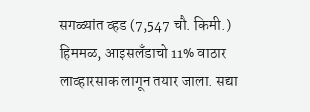सगळ्यांत व्हड (7,547 चौ. किमी.) हिममळ, आइसलँडाचो 11% वाठार लाव्हारसाक लागून तयार जाला. सद्या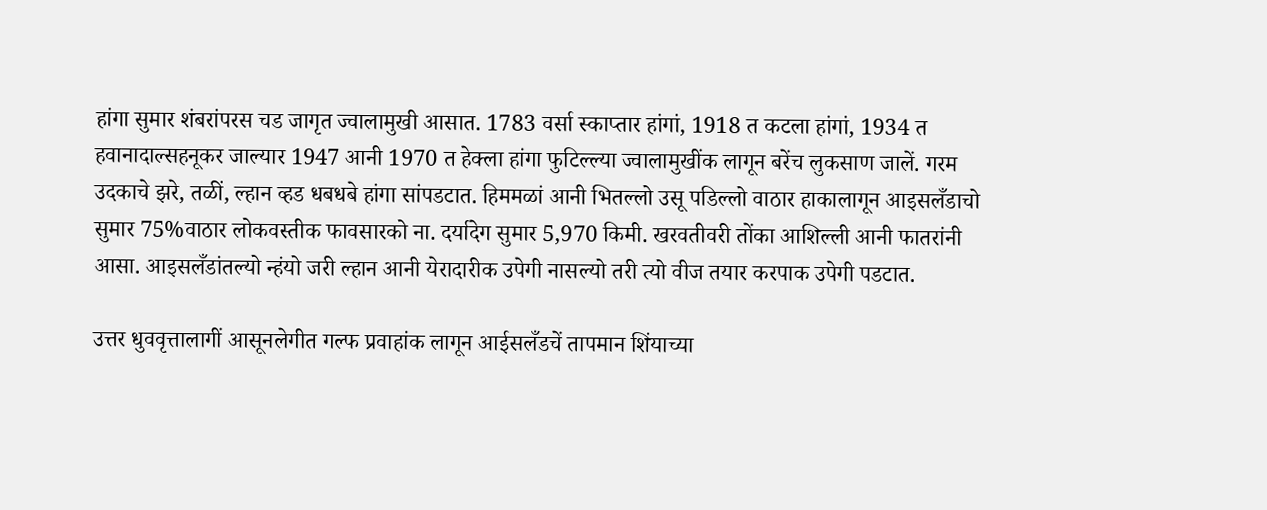हांगा सुमार शंबरांपरस चड जागृत ज्वालामुखी आसात. 1783 वर्सा स्काप्तार हांगां, 1918 त कटला हांगां, 1934 त हवानादाल्सहनूकर जाल्यार 1947 आनी 1970 त हेक्ला हांगा फुटिल्ल्या ज्वालामुखींक लागून बरेंच लुकसाण जालें. गरम उदकाचे झरे, तळीं, ल्हान व्हड धबधबे हांगा सांपडटात. हिममळां आनी भितल्लो उसू पडिल्लो वाठार हाकालागून आइसलँडाचो सुमार 75%वाठार लोकवस्तीक फावसारको ना. दर्यादेग सुमार 5,970 किमी. खरवतीवरी तोंका आशिल्ली आनी फातरांनी आसा. आइसलँडांतल्यो न्हंयो जरी ल्हान आनी येरादारीक उपेगी नासल्यो तरी त्यो वीज तयार करपाक उपेगी पडटात.

उत्तर धुववृत्तालागीं आसूनलेगीत गल्फ प्रवाहांक लागून आईसलँडचें तापमान शिंयाच्या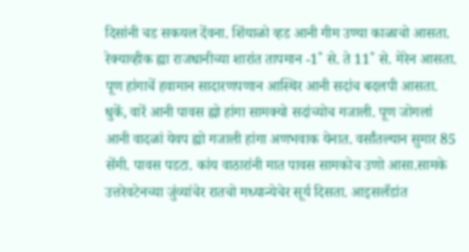दिसांनी चड सकयल देंवना. शिंयाळो व्हड आनी गीम उण्या काळाचो आसता. रेक्याव्हीक ह्या राजधानीच्या शारांत तापमान -1˚ से. ते 11˚ से. मेरेन आसता. पूण हांगाचें हवामान सादारणपणान आस्थिर आनी सदांच बदलपी आसता. धुकें, वारें आनी पावस ह्यो हांगा सामक्यो सदांच्योच गजाली. पूण जोगलां आनी वादळां येवप ह्यो गजाली हांगा अणभवाक येनात. वर्सांतल्यान सुमार 85 सेंमी. पावस पडटा. कांय वाठारांनी मात पावस सामकोच उणो आसा.सामके उत्तरेवटेनच्या जुंव्यांचेर रातचो मध्यान्येचेर सूर्य दिसता. आइसलँडांत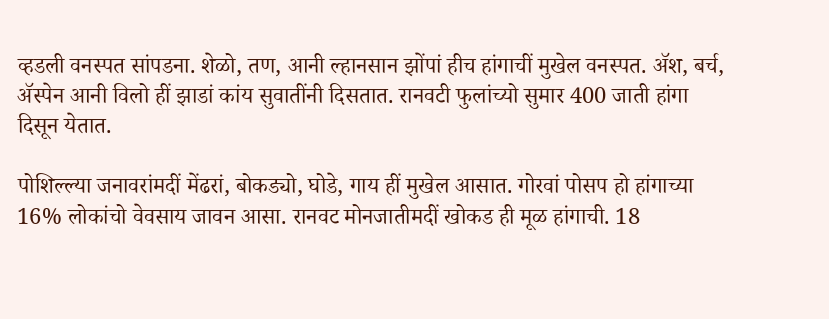व्हडली वनस्पत सांपडना. शेळो, तण, आनी ल्हानसान झोंपां हीच हांगाचीं मुखेल वनस्पत. ॲश, बर्च, ॲस्पेन आनी विलो हीं झाडां कांय सुवातींनी दिसतात. रानवटी फुलांच्यो सुमार 400 जाती हांगा दिसून येतात.

पोशिल्ल्या जनावरांमदीं मेंढरां, बोकड्यो, घोडे, गाय हीं मुखेल आसात. गोरवां पोसप हो हांगाच्या 16% लोकांचो वेवसाय जावन आसा. रानवट मोनजातीमदीं खोकड ही मूळ हांगाची. 18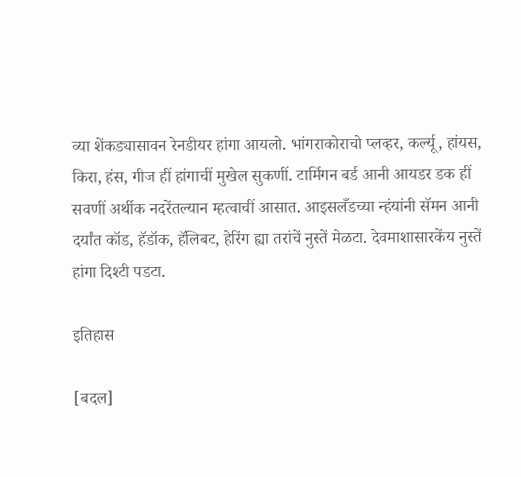व्या शेंकड्यासावन रेनडीयर हांगा आयलो. भांगराकोराचो प्लव्हर, कर्ल्यू, हांयस, किरा, हंस, गीज हीं हांगाचीं मुखेल सुकणीं. टार्मिगन बर्ड आनी आयडर डक हीं सवणीं अर्थीक नदरेंतल्यान म्हत्वाचीं आसात. आइसलँडच्या न्हंयांनी सॅमन आनी दर्यांत कॉड, हॅडॉक, हॅलिबट, हेरिंग ह्या तरांचें नुस्तें मेळटा. देवमाशासारकेंय नुस्तें हांगा दिश्टी पडटा.

इतिहास

[बदल]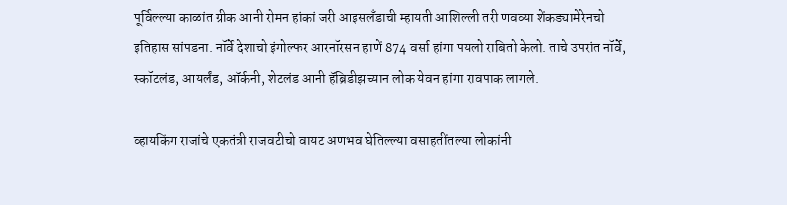पूर्विल्ल्या काळांत ग्रीक आनी रोमन हांकां जरी आइसलँडाची म्हायती आशिल्ली तरी णवव्या शेंकड्यामेरेनचो इतिहास सांपडना. नॉर्वे देशाचो इंगोल्फर आरनॉरसन हाणें 874 वर्सा हांगा पयलो राबितो केलो. ताचे उपरांत नॉर्वे, स्कॉटलंड, आयर्लंड, ऑर्कनी, शेटलंड आनी हॅब्रिडीझच्यान लोक येवन हांगा रावपाक लागले.

व्हायकिंग राजांचे एकतंत्री राजवटीचो वायट अणभव घेतिल्ल्या वसाहतींतल्या लोकांनी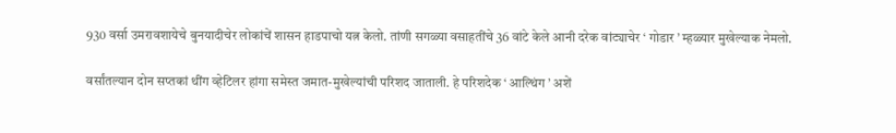930 वर्सा उमरावशायेचे बुनयादीचेर लोकांचें शासन हाडपाचो यत्न केलो. तांणी सगळ्या वसाहतींचे 36 वांटे केले आनी दरेक वांट्याचेर ‘ गोडार ’ म्हळ्यार मुखेल्याक नेमलो.

वर्सांतल्यान दोन सप्तकां थींग व्हेटिलर हांगा समेस्त जमात-मुखेल्यांची परिशद जाताली. हे परिशदेक ‘ आल्थिंग ’ अशें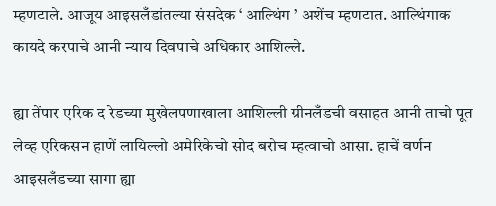म्हणटाले. आजूय आइसलँडांतल्या संसदेक ‘ आल्थिंग ’ अशेंच म्हणटात. आल्थिंगाक कायदे करपाचे आनी न्याय दिवपाचे अधिकार आशिल्ले.

ह्या तेंपार एरिक द रेडच्या मुखेलपणाखाला आशिल्ली ग्रीनलँडची वसाहत आनी ताचो पूत लेव्ह एरिकसन हाणें लायिल्लो अमेरिकेचो सोद बरोच म्हत्वाचो आसा. हाचें वर्णन आइसलँडच्या सागा ह्या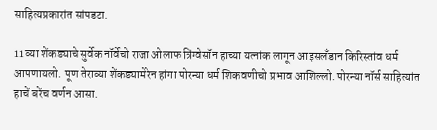साहित्यप्रकारांत सांपडटा.

11 व्या शेंकड्याचे सुर्वेक नॉर्वेचो राजा ओलाफ त्रिंग्वेसॉन हाच्या यत्नांक लागून आइसलँडान किरिस्तांव धर्म आपणायलो. पूण तेराव्या शेंकड्यामेरेन हांगा पोरन्या धर्म शिकवणीचो प्रभाव आशिल्लो. पोरन्या नॉर्स साहित्यांत हाचें बरेंच वर्णन आसा.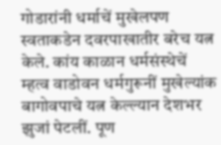गोडारांनी धर्माचें मुखेलपण स्वताकडेन दवरपाखातीर बरेच यत्न केले. कांय काळान धर्मसंस्थेचें म्हत्व वाडोवन धर्मगुरूनीं मुखेल्यांक बागोवपाचे यत्न केल्ल्यान देशभर झुजां पेटलीं. पूण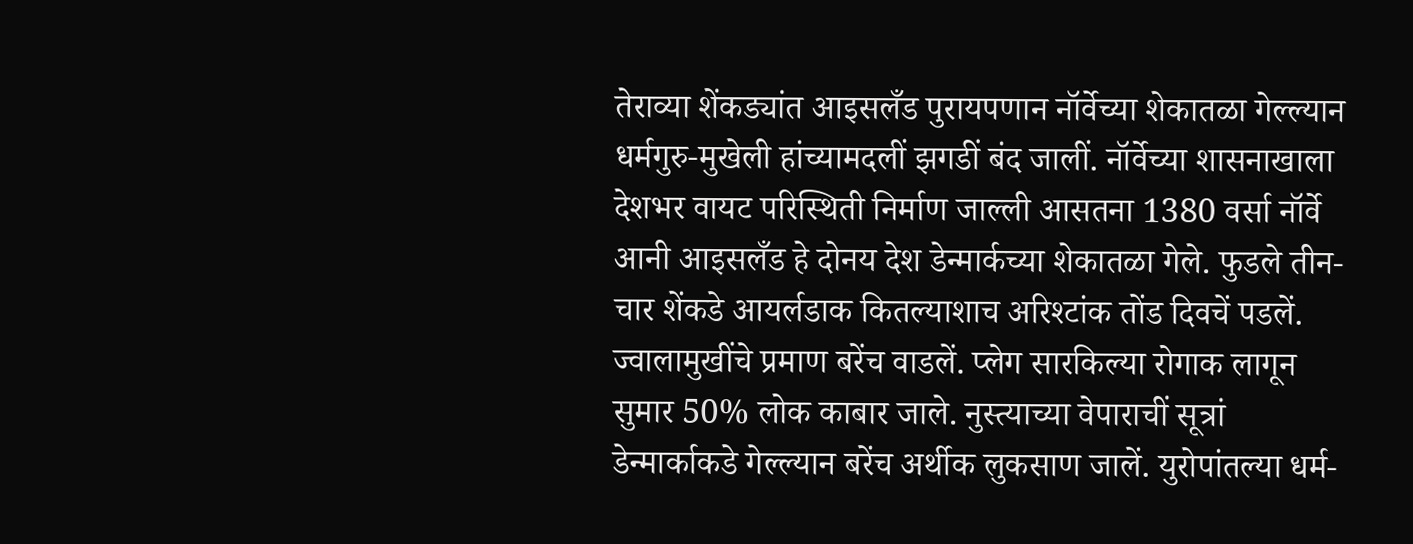तेराव्या शेंकड्यांत आइसलँड पुरायपणान नॉर्वेच्या शेकातळा गेल्ल्यान धर्मगुरु-मुखेली हांच्यामदलीं झगडीं बंद जालीं. नॉर्वेच्या शासनाखाला देशभर वायट परिस्थिती निर्माण जाल्ली आसतना 1380 वर्सा नॉर्वे आनी आइसलँड हे दोनय देश डेन्मार्कच्या शेकातळा गेले. फुडले तीन-चार शेंकडे आयर्लडाक कितल्याशाच अरिश्टांक तोंड दिवचें पडलें. ज्वालामुखींचे प्रमाण बरेंच वाडलें. प्लेग सारकिल्या रोगाक लागून सुमार 50% लोक काबार जाले. नुस्त्याच्या वेपाराचीं सूत्रां डेन्मार्काकडे गेल्ल्यान बरेंच अर्थीक लुकसाण जालें. युरोपांतल्या धर्म-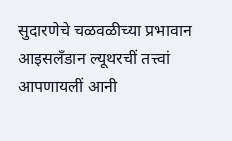सुदारणेचे चळवळीच्या प्रभावान आइसलँडान ल्यूथरचीं तत्त्वां आपणायलीं आनी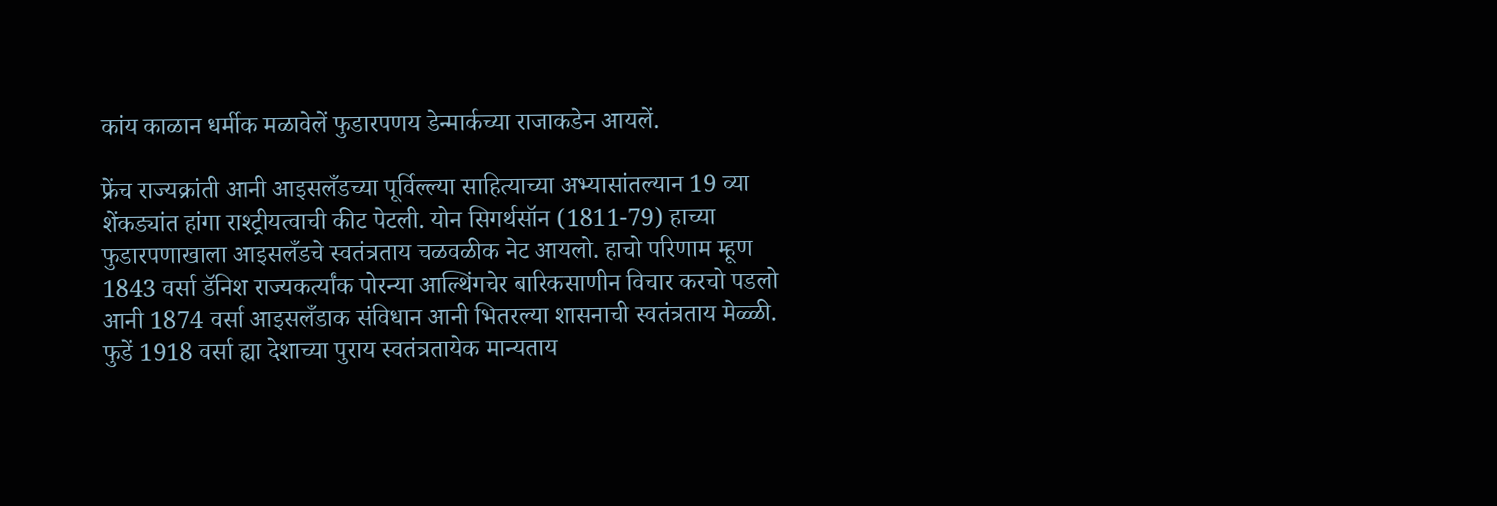कांय काळान धर्मीक मळावेलें फुडारपणय डेन्मार्कच्या राजाकडेन आयलें.

फ्रेंच राज्यक्रांती आनी आइसलँडच्या पूर्विल्ल्या साहित्याच्या अभ्यासांतल्यान 19 व्या शेंकड्यांत हांगा राश्ट्रीयत्वाची कीट पेटली. योन सिगर्थसॉन (1811-79) हाच्या फुडारपणाखाला आइसलँडचे स्वतंत्रताय चळवळीक नेट आयलो. हाचो परिणाम म्हूण 1843 वर्सा डॅनिश राज्यकर्त्यांक पोरन्या आल्थिंगचेर बारिकसाणीन विचार करचो पडलो आनी 1874 वर्सा आइसलँडाक संविधान आनी भितरल्या शासनाची स्वतंत्रताय मेळ्ळी. फुडें 1918 वर्सा ह्या देशाच्या पुराय स्वतंत्रतायेक मान्यताय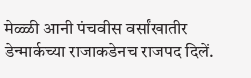मेळ्ळी आनी पंचवीस वर्सांखातीर डेन्मार्कच्या राजाकडेनच राजपद दिलें.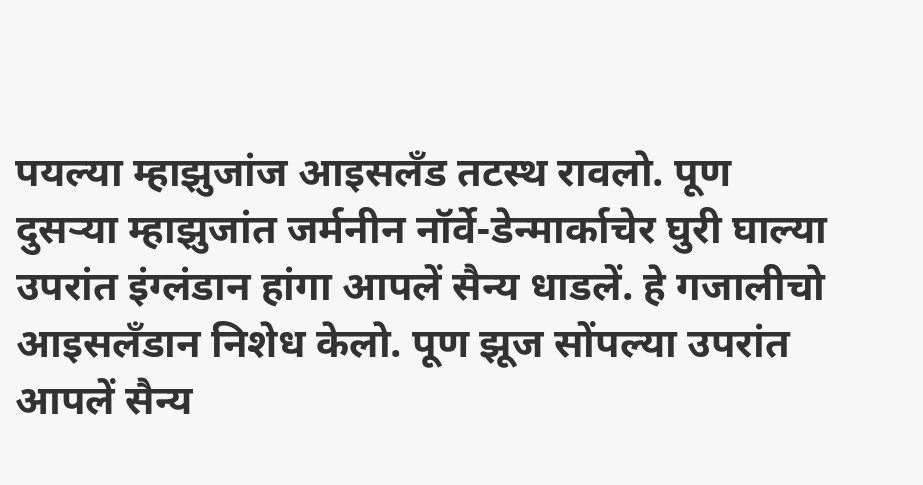पयल्या म्हाझुजांज आइसलँड तटस्थ रावलो. पूण दुसऱ्या म्हाझुजांत जर्मनीन नॉर्वे-डेन्मार्काचेर घुरी घाल्या उपरांत इंग्लंडान हांगा आपलें सैन्य धाडलें. हे गजालीचो आइसलँडान निशेध केलो. पूण झूज सोंपल्या उपरांत आपलें सैन्य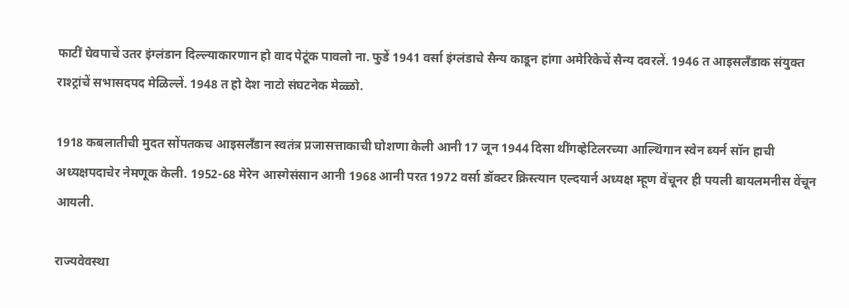फाटीं घेवपाचें उतर इंग्लंडान दिल्ल्याकारणान हो वाद पेटूंक पावलो ना. फुडें 1941 वर्सा इंग्लंडाचे सैन्य काडून हांगा अमेरिकेचें सैन्य दवरलें. 1946 त आइसलँडाक संयुक्त राश्ट्रांचें सभासदपद मेळिल्लें. 1948 त हो देश नाटो संघटनेक मेळ्ळो.

1918 कबलातीची मुदत सोंपतकच आइसलँडान स्वतंत्र प्रजासत्ताकाची घोशणा केली आनी 17 जून 1944 दिसा थींगव्हेटिलरच्या आल्थिंगान स्वेन ब्यर्न सॉन हाची अध्यक्षपदाचेर नेमणूक केली. 1952-68 मेरेन आस्गेसंसान आनी 1968 आनी परत 1972 वर्सा डॉक्टर क्रिस्त्यान एल्दयार्न अध्यक्ष म्हूण वेंचूनर ही पयली बायलमनीस वेंचून आयली.

राज्यवेवस्था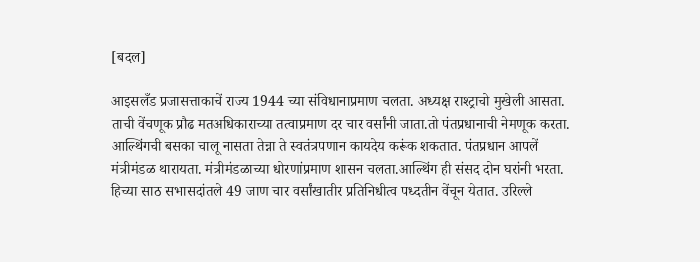[बदल]

आइसलँड प्रजासत्ताकाचें राज्य 1944 च्या संविधानाप्रमाण चलता. अध्यक्ष राश्ट्राचो मुखेली आसता. ताची वेंचणूक प्रौढ मतअधिकाराच्या तत्वाप्रमाण दर चार वर्सांनी जाता.तो पंतप्रधानाची नेमणूक करता. आल्थिंगची बसका चालू नासता तेन्ना ते स्वतंत्रपणान कायदेय करूंक शकतात. पंतप्रधान आपलें मंत्रीमंडळ थारायता. मंत्रीमंडळाच्या धोरणांप्रमाण शासन चलता.आल्थिंग ही संसद दोन घरांनी भरता. हिच्या साठ सभासदांतले 49 जाण चार वर्सांखातीर प्रतिनिधीत्व पध्दतीन वेंचून येतात. उरिल्ले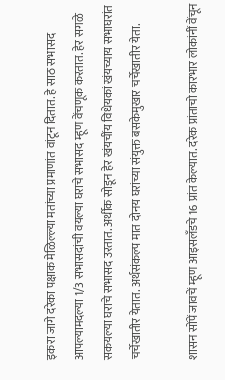इकरा जागे दरेका पक्षाक मेळिल्ल्या मतांच्या प्रमाणांत वांटून दितात. हे साठ सभासद आपल्यामदल्या 1/3 सभासदांची वयल्या घराचे सभासद म्हूण वेंचणूक करतात. हेर सगळे सकयल्या घराचे सभासद उरतात. अर्थीक सोडून हेर खंयचींय विधेयकां खंयच्याय सभाघरांत चर्चेखातीर येतात. अर्थसंकल्प मात दोनय घरांच्या संयुक्त बसकेमुखार चर्चेखातीर येता.

शासन सोंपें जावचें म्हूण आइसलँडचे 16 प्रांत केल्यात. दरेक प्रांताचो कारभार लोकांनीं वेंचून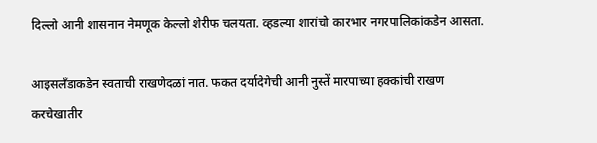दिल्लो आनी शासनान नेमणूक केल्लो शेरीफ चलयता. व्हडल्या शारांचो कारभार नगरपालिकांकडेन आसता.

आइसलँडाकडेन स्वताची राखणेदळां नात. फकत दर्यादेगेची आनी नुस्तें मारपाच्या हक्कांची राखण करचेखातीर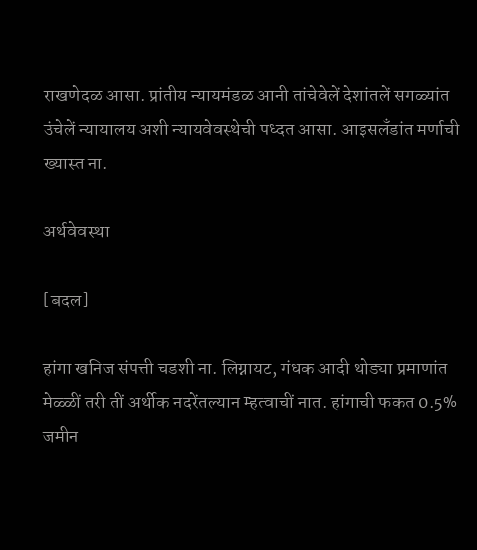राखणेदळ आसा. प्रांतीय न्यायमंडळ आनी तांचेवेलें देशांतलें सगळ्यांत उंचेलें न्यायालय अशी न्यायवेवस्थेची पध्दत आसा. आइसलँडांत मर्णाची ख्यास्त ना.

अर्थवेवस्था

[बदल]

हांगा खनिज संपत्ती चडशी ना. लिग्नायट, गंधक आदी थोड्या प्रमाणांत मेळ्ळीं तरी तीं अर्थीक नदरेंतल्यान म्हत्वाचीं नात. हांगाची फकत 0.5% जमीन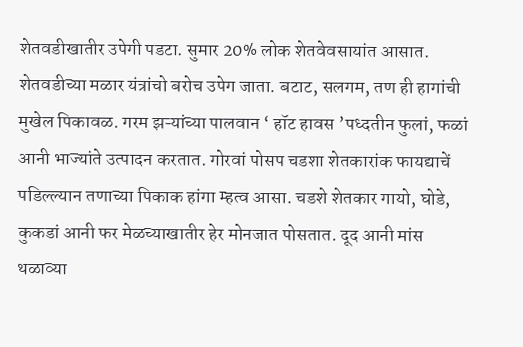शेतवडीखातीर उपेगी पडटा. सुमार 20% लोक शेतवेवसायांत आसात. शेतवडीच्या मळार यंत्रांचो बरोच उपेग जाता. बटाट, सलगम, तण ही हागांची मुखेल पिकावळ. गरम झऱ्यांच्या पालवान ‘ हॉट हावस ’पध्दतीन फुलां, फळां आनी भाज्यांते उत्पादन करतात. गोरवां पोसप चडशा शेतकारांक फायद्याचें पडिल्ल्यान तणाच्या पिकाक हांगा म्हत्व आसा. चडशे शेतकार गायो, घोडे, कुकडां आनी फर मेळच्याखातीर हेर मोनजात पोसतात. दूद आनी मांस थळाव्या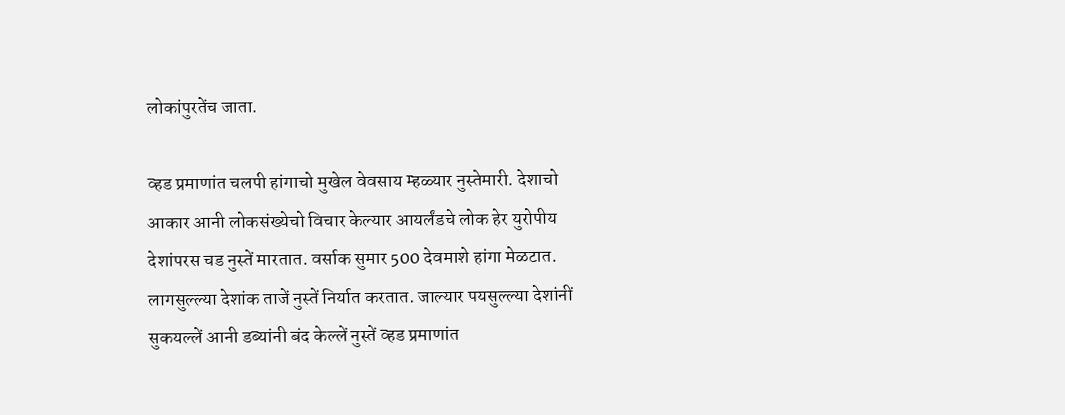लोकांपुरतेंच जाता.

व्हड प्रमाणांत चलपी हांगाचो मुखेल वेवसाय म्हळ्यार नुस्तेमारी. देशाचो आकार आनी लोकसंख्येचो विचार केल्यार आयर्लंडचे लोक हेर युरोपीय देशांपरस चड नुस्तें मारतात. वर्साक सुमार 500 देवमाशे हांगा मेळटात. लागसुल्ल्या देशांक ताजें नुस्तें निर्यात करतात. जाल्यार पयसुल्ल्या देशांनीं सुकयल्लें आनी डब्यांनी बंद केल्लें नुस्तें व्हड प्रमाणांत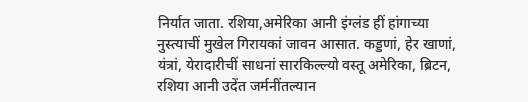निर्यात जाता. रशिया,अमेरिका आनी इंग्लंड हीं हांगाच्या नुस्त्याचीं मुखेल गिरायकां जावन आसात. कड्डणां, हेर खाणां, यंत्रां, येरादारीचीं साधनां सारकिल्ल्यो वस्तू अमेरिका, ब्रिटन, रशिया आनी उदेंत जर्मनींतल्यान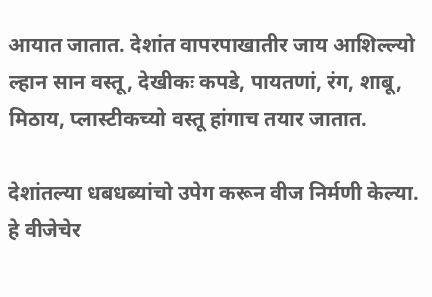आयात जातात. देशांत वापरपाखातीर जाय आशिल्ल्यो ल्हान सान वस्तू, देखीकः कपडे, पायतणां, रंग, शाबू, मिठाय, प्लास्टीकच्यो वस्तू हांगाच तयार जातात.

देशांतल्या धबधब्यांचो उपेग करून वीज निर्मणी केल्या. हे वीजेचेर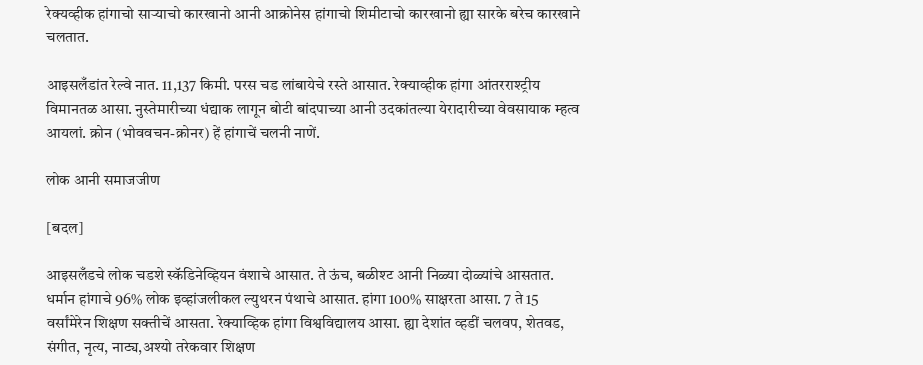रेक्यव्हीक हांगाचो साऱ्याचो कारखानो आनी आक्रोनेस हांगाचो शिमीटाचो कारखानो ह्या सारके बरेच कारखाने चलतात.

आइसलँडांत रेल्वे नात. 11,137 किमी. परस चड लांबायेचे रस्ते आसात. रेक्याव्हीक हांगा आंतरराश्ट्रीय विमानतळ आसा. नुस्तेमारीच्या धंद्याक लागून बोटी बांदपाच्या आनी उदकांतल्या येरादारीच्या वेवसायाक म्हत्व आयलां. क्रोन (भोववचन-क्रोनर) हें हांगाचें चलनी नाणें.

लोक आनी समाजजीण

[बदल]

आइसलँडचे लोक चडशे स्कॅडिनेव्हियन वंशाचे आसात. ते ऊंच, बळीश्ट आनी निळ्या दोळ्यांचे आसतात. धर्मान हांगाचे 96% लोक इव्हांजलीकल ल्युथरन पंथाचे आसात. हांगा 100% साक्षरता आसा. 7 ते 15 वर्सांमेरेन शिक्षण सक्तीचें आसता. रेक्याव्हिक हांगा विश्वविद्यालय आसा. ह्या देशांत व्हडीं चलवप, शेतवड, संगीत, नृत्य, नाट्य,अश्यो तरेकवार शिक्षण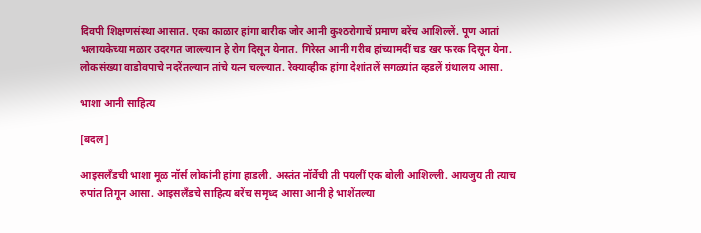दिवपी शिक्षणसंस्था आसात. एका काळार हांगा बारीक जोर आनी कुश्ठरोगाचें प्रमाण बरेंच आशिल्लें. पूण आतां भलायकेच्या मळार उदरगत जाल्ल्यान हे रोग दिसून येनात. गिरेस्त आनी गरीब हांच्यामदीं चड खर फरक दिसून येना. लोकसंख्या वाडोवपाचे नदरेंतल्यान तांचे यत्न चल्ल्यात. रेक्याव्हीक हांगा देशांतलें सगळ्यांत व्हडलें ग्रंथालय आसा.

भाशा आनी साहित्य

[बदल]

आइसलँडची भाशा मूळ नॉर्स लोकांनी हांगा हाडली. अस्तंत नॉर्वेची ती पयलीं एक बोली आशिल्ली. आयजुय ती त्याच रुपांत तिगून आसा. आइसलँडचे साहित्य बरेंच समृध्द आसा आनी हे भाशेंतल्या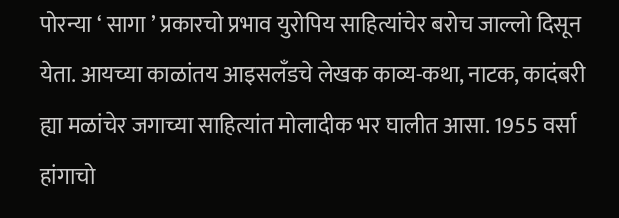पोरन्या ‘ सागा ’ प्रकारचो प्रभाव युरोपिय साहित्यांचेर बरोच जाल्लो दिसून येता. आयच्या काळांतय आइसलँडचे लेखक काव्य-कथा, नाटक, कादंबरी ह्या मळांचेर जगाच्या साहित्यांत मोलादीक भर घालीत आसा. 1955 वर्सा हांगाचो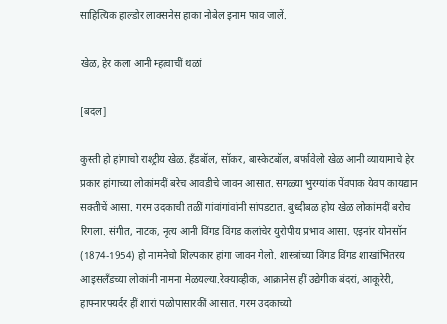साहित्यिक हाल्डोर लाक्सनेस हाका नोबेल इनाम फाव जालें.

खेळ, हेर कला आनी म्हत्वाचीं थळां

[बदल]

कुस्ती हो हांगाचो राश्ट्रीय खेळ. हँडबॉल, सॉकर, बास्केटबॉल, बर्फावेलो खेळ आनी व्यायामाचे हेर प्रकार हांगाच्या लोकांमदीं बरेच आवडीचे जावन आसात. सगळ्या भुरग्यांक पेंवपाक येवप कायद्यान सक्तीचें आसा. गरम उदकाची तळीं गांवांगांवांनी सांपडटात. बुध्दीबळ होय खेळ लोकांमदीं बरोच रिगला. संगीत, नाटक, नृत्य आनी विंगड विंगड कलांचेर युरोपीय प्रभाव आसा. एइनांर योनसॉन (1874-1954) हो नामनेचो शिल्पकार हांगा जावन गेलो. शास्त्रांच्या विंगड विंगड शाखांभितरय आइसलँडच्या लोकांनी नामना मेळयल्या.रेक्याव्हीक, आक्रानेस हीं उद्येगीक बंदरां, आकूरेरी, हाफ्नारफ्यर्दर हीं शारां पळोपासारकीं आसात. गरम उदकाच्यो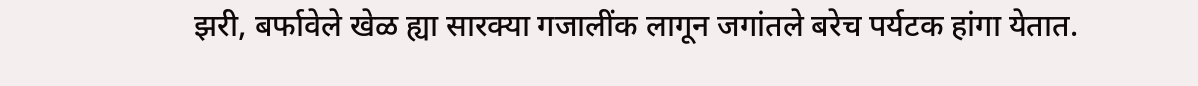झरी, बर्फावेले खेळ ह्या सारक्या गजालींक लागून जगांतले बरेच पर्यटक हांगा येतात.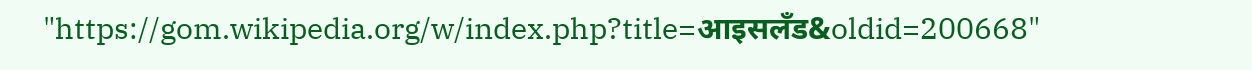"https://gom.wikipedia.org/w/index.php?title=आइसलँड&oldid=200668"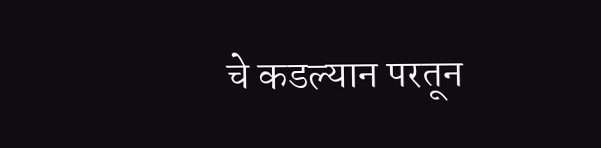चे कडल्यान परतून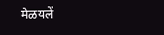मेळयलें